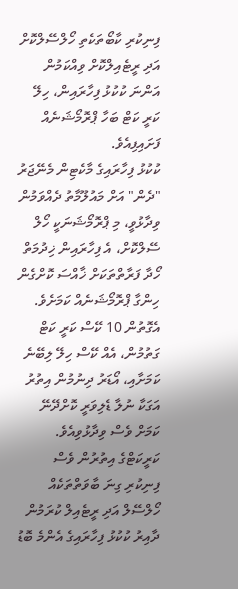ފިނިކުރި ކާބޯތަކެތި ހޯލްސޭލްކޮށް އަދި ރީޓެއިލްކޮށް ވިއްކަމުން އަންނަ ކުކުޅު ފިހާރައިން، ހިލޭ ކަރީ ކަޓް ބަހާ ޕްރޮމޯޝަނެއް ފަށައިފިއެވެ.
ކުކުޅު ފިހާރައިގެ މާކެޓިން މެނޭޖަރު "ދެން" އަށް މައުލޫމާތު ދެއްވަމުން ވިދާޅުވީ، މި ޕްރޮމޯޝަނަކީ ހޯލް ސޭލްކޮށް، އެ ފިހާރައިން ޚިދުމަތް ހޯދާ ފަރާތްތަކަށް ޚާއްސަ ކޮށްގެން ހިންގާ ޕްރޮމޯޝަނެއް ކަމަށެވެ.
އެގޮތުން 10 ކޭސް ކަރީ ކަޓް ގަތުމުން، އެއް ކޭސް ހިލޭ ލިބޭނެ ކަމަށާއި، އޯޑަރު ދިނުމުން އިތުރު އަގަކާ ނުލާ ޑެލިވަރީ ކޮށްދޭނޭ ކަމަށް ވެސް ވިދާޅުވިއެވެ.
ކަރީކަޓްގެ އިތުރުން ވެސް ފިނިކުރި ގިނަ ބާވަތްތަކެއް ހޯލްސޭލް އަދި ރީޓެއިލް ކުރަމުން ދާއިރު ކުކުޅު ފިހާރައިގެ އެންމެ ބޮޑު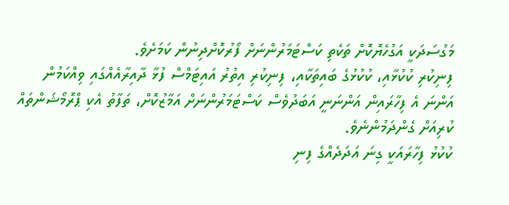މަގުސަދަކީ އަގުހެޔޮކޮށް ތަކެތި ކަސްޓަމަރުންނަށް ފޯރުކޮށްދިނުން ކަމަށެވެ.
ފިނިކުރި ކުކުޅާއި، ކުކުޅުގެ ބައިތަކާއި، ފިނިކުރި އިތުރު އައިޓަމްސް ފުޅާ ދާއިރާއެއްގައި ވިއްކަމުން އަންނަ އެ ފިހާރައިން އަންނަނީ އަބަދުވެސް ކަސްޓަމަރުންނަށް އަމާޒުކޮށް، ތަފާތު އެކި ޕްރޮމޯޝަންތައް ކުރިއަށް ގެންދަމުންނެވެ.
ކުކުޅު ފިހާރައަކީ ގިނަ އަދަދެއްގެ ފިނި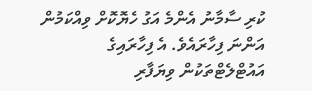ކުރި ސާމާނު އެންމެ އަގު ހެޔޮކޮށް ވިއްކަމުން އަންނަ ފިހާރައެވެ. އެ ފިހާރައިގެ އައުޓްލެޓްތަކުން ވިޔަފާރި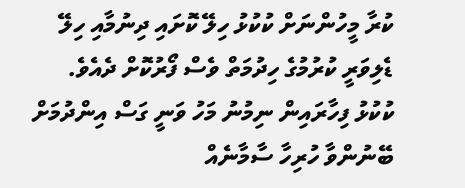ކުރާ މީހުންނަށް ކުކުޅު ހިލޭ ކޮށައި ދިނުމާއި ހިލޭ ޑެލިވަރީ ކުރުމުގެ ހިދުމަތް ވެސް ފޯރުކޮށް ދެއެވެ.
ކުކުޅު ފިހާރައިން ނިމުނު މަހު ވަނީ ގަސް އިންދުމަށް ބޭނުންވާ ހުރިހާ ސާމާނެއް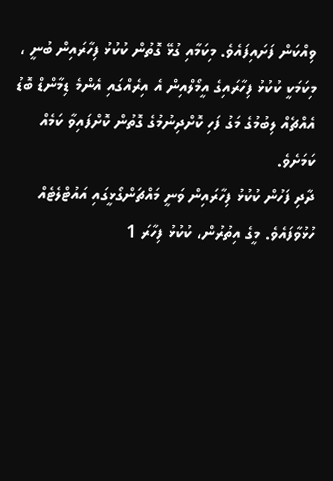ވިއްކަން ފަށައިފައެވެ. މިކަމާއި ގުޅޭ ގޮތުން ކުކުޅު ފިހާރައިން ބުނީ ، މިކަމަކީ ކުކުޅު ފިހާރައިގެ އީމޯލްއިން އެ އިރެއްގައި އެންމެ ޑިމާންޑް ބޮޑު އެއްޗެއް ލިބުމުގެ މަގު ފަހި ކޮށްދިނުމުގެ ގޮތުން ކޮށްފައިވާ ކަމެއް ކަމަށެވެ.
ދާދި ފަހުން ކުކުޅު ފިހާރައިން ވަނީ މައްޗަންގޯޅީގައި އައުޓްލެޓެއް ހުޅުވާފައެވެ. މީގެ އިތުރުން، ކުކުޅު ފިހާރަ 1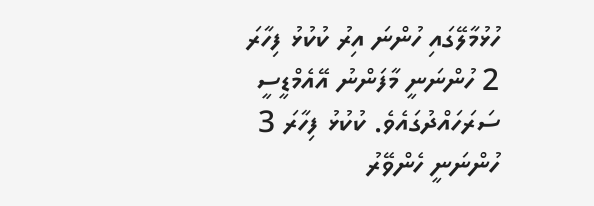ހުޅުމާލޭގައި ހުންނަ އިރު ކުކުޅު ފިހާރަ 2 ހުންނަނީ މާފަންނު އޭއެމްޑީސީ ސަރަހައްދުގައެވެ. ކުކުޅު ފިހާރަ 3 ހުންނަނީ ހެންވޭރު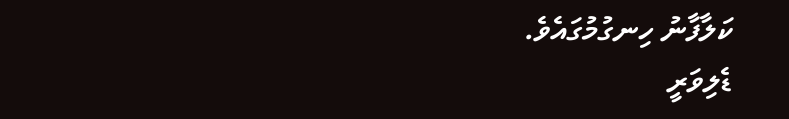ކަލާފާނު ހިނގުމުގައެވެ.
ޑެލިވަރީ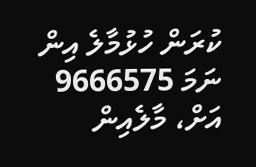ކުރަން ހުޅުމާލެ އިން ނަމަ 9666575 އަށް، މާލެއިން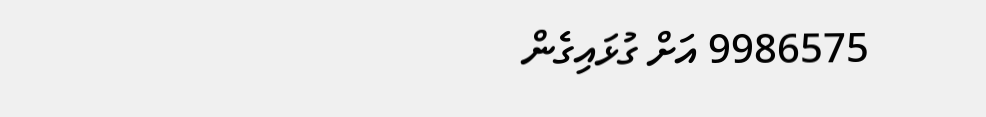9986575 އަށް ގުޅައިގެން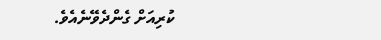ކުރިއަށް ގެންދެވޭނެއެވެ.